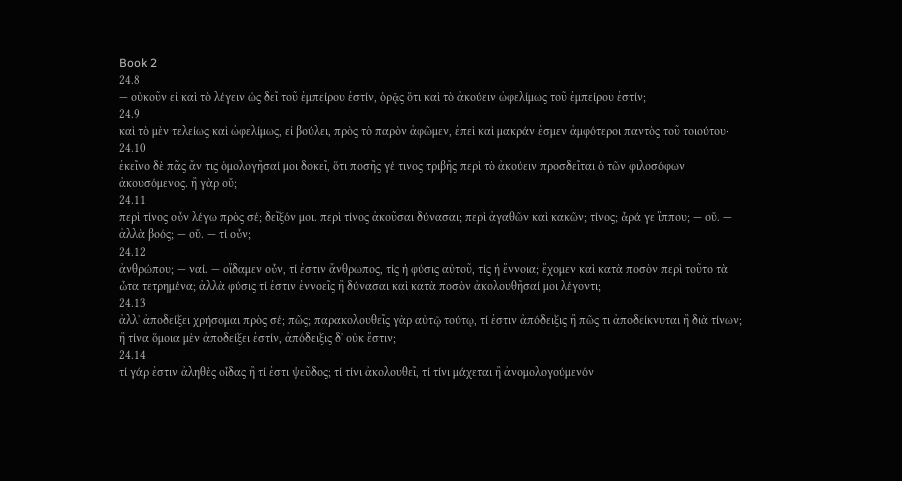Book 2
24.8
— οὐκοῦν εἰ καὶ τὸ λέγειν ὡς δεῖ τοῦ ἐμπείρου ἐστίν, ὁρᾷς ὅτι καὶ τὸ ἀκούειν ὠφελίμως τοῦ ἐμπείρου ἐστίν;
24.9
καὶ τὸ μὲν τελείως καὶ ὠφελίμως, εἰ βούλει, πρὸς τὸ παρὸν ἀφῶμεν, ἐπεὶ καὶ μακράν ἐσμεν ἀμφότεροι παντὸς τοῦ τοιούτου·
24.10
ἐκεῖνο δὲ πᾶς ἄν τις ὁμολογῆσαί μοι δοκεῖ, ὅτι ποσῆς γέ τινος τριβῆς περὶ τὸ ἀκούειν προσδεῖται ὁ τῶν φιλοσόφων ἀκουσόμενος. ἢ γὰρ οὔ;
24.11
περὶ τίνος οὖν λέγω πρὸς σέ; δεῖξόν μοι. περὶ τίνος ἀκοῦσαι δύνασαι; περὶ ἀγαθῶν καὶ κακῶν; τίνος; ἆρά γε ἵππου; — οὔ. — ἀλλὰ βοός; — οὔ. — τί οὖν;
24.12
ἀνθρώπου; — ναί. — οἴδαμεν οὖν, τί ἐστιν ἄνθρωπος, τίς ἡ φύσις αὐτοῦ, τίς ἡ ἔννοια; ἔχομεν καὶ κατὰ ποσὸν περὶ τοῦτο τὰ ὦτα τετρημένα; ἀλλὰ φύσις τί ἐστιν ἐννοεῖς ἢ δύνασαι καὶ κατὰ ποσὸν ἀκολουθῆσαί μοι λέγοντι;
24.13
ἀλλʼ ἀποδείξει χρήσομαι πρὸς σέ; πῶς; παρακολουθεῖς γὰρ αὐτῷ τούτῳ, τί ἐστιν ἀπόδειξις ἢ πῶς τι ἀποδείκνυται ἢ διὰ τίνων; ἢ τίνα ὅμοια μὲν ἀποδείξει ἐστίν, ἀπόδειξις δʼ οὐκ ἔστιν;
24.14
τί γάρ ἐστιν ἀληθὲς οἶδας ἢ τί ἐστι ψεῦδος; τί τίνι ἀκολουθεῖ, τί τίνι μάχεται ἢ ἀνομολογούμενόν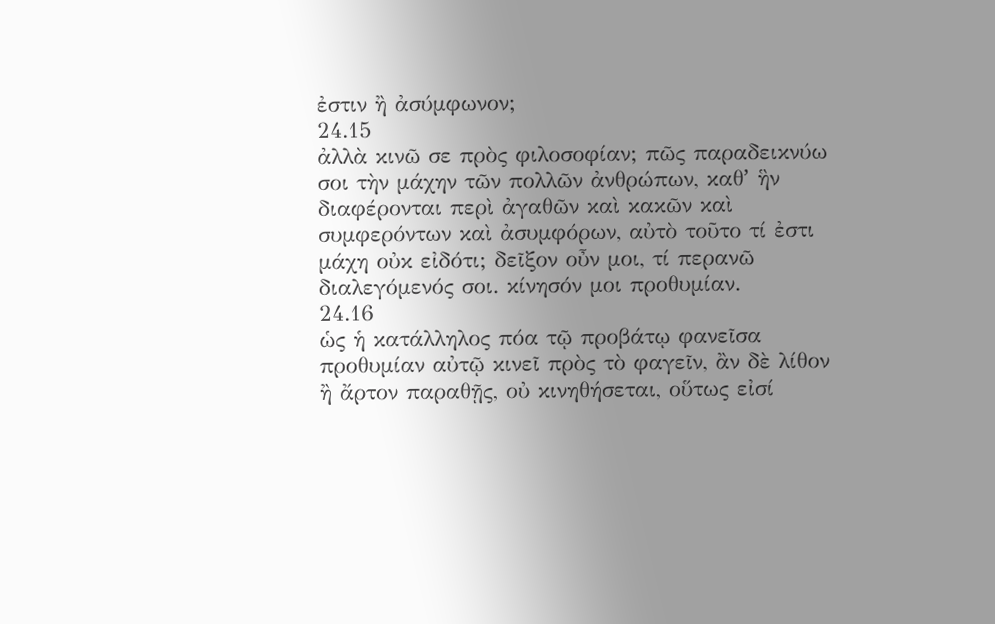ἐστιν ἢ ἀσύμφωνον;
24.15
ἀλλὰ κινῶ σε πρὸς φιλοσοφίαν; πῶς παραδεικνύω σοι τὴν μάχην τῶν πολλῶν ἀνθρώπων, καθʼ ἣν διαφέρονται περὶ ἀγαθῶν καὶ κακῶν καὶ συμφερόντων καὶ ἀσυμφόρων, αὐτὸ τοῦτο τί ἐστι μάχη οὐκ εἰδότι; δεῖξον οὖν μοι, τί περανῶ διαλεγόμενός σοι. κίνησόν μοι προθυμίαν.
24.16
ὡς ἡ κατάλληλος πόα τῷ προβάτῳ φανεῖσα προθυμίαν αὐτῷ κινεῖ πρὸς τὸ φαγεῖν, ἂν δὲ λίθον ἢ ἄρτον παραθῇς, οὐ κινηθήσεται, οὕτως εἰσί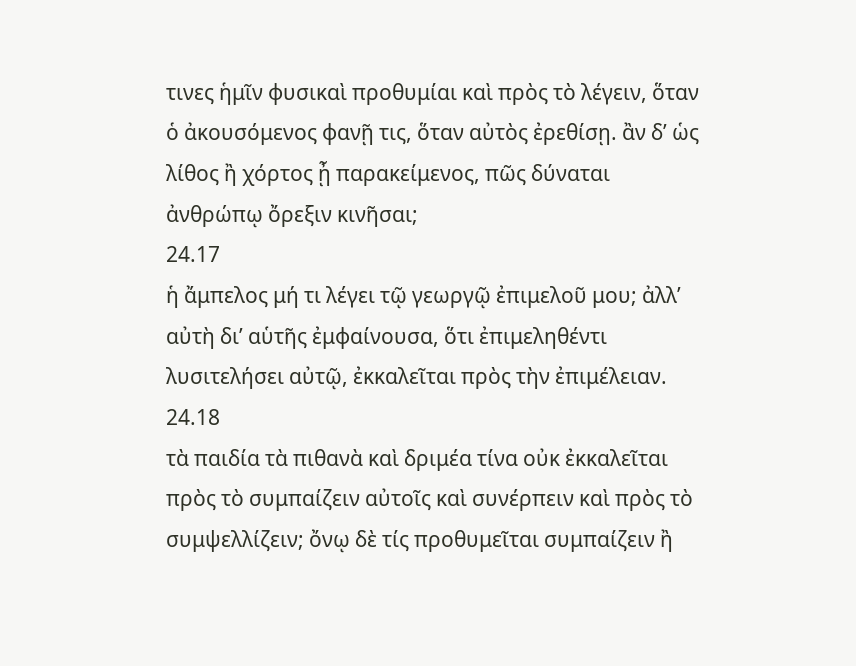τινες ἡμῖν φυσικαὶ προθυμίαι καὶ πρὸς τὸ λέγειν, ὅταν ὁ ἀκουσόμενος φανῇ τις, ὅταν αὐτὸς ἐρεθίσῃ. ἂν δʼ ὡς λίθος ἢ χόρτος ᾖ παρακείμενος, πῶς δύναται ἀνθρώπῳ ὄρεξιν κινῆσαι;
24.17
ἡ ἄμπελος μή τι λέγει τῷ γεωργῷ ἐπιμελοῦ μου; ἀλλʼ αὐτὴ διʼ αὑτῆς ἐμφαίνουσα, ὅτι ἐπιμεληθέντι λυσιτελήσει αὐτῷ, ἐκκαλεῖται πρὸς τὴν ἐπιμέλειαν.
24.18
τὰ παιδία τὰ πιθανὰ καὶ δριμέα τίνα οὐκ ἐκκαλεῖται πρὸς τὸ συμπαίζειν αὐτοῖς καὶ συνέρπειν καὶ πρὸς τὸ συμψελλίζειν; ὄνῳ δὲ τίς προθυμεῖται συμπαίζειν ἢ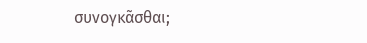συνογκᾶσθαι;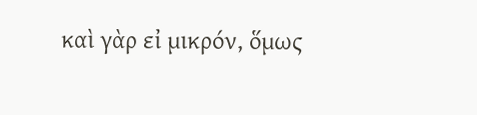καὶ γὰρ εἰ μικρόν, ὅμως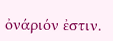ὀνάριόν ἐστιν.